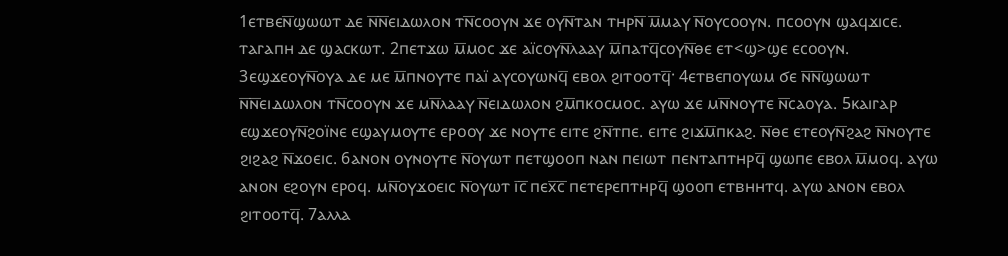1ⲉⲧⲃⲉⲛ̅ϣⲱⲱⲧ ⲇⲉ ⲛ̅ⲛ̅ⲉⲓⲇⲱⲗⲟⲛ ⲧⲛ̅ⲥⲟⲟⲩⲛ ϫⲉ ⲟⲩⲛ̅ⲧⲁⲛ ⲧⲏⲣⲛ̅ ⲙ̅ⲙⲁⲩ ⲛ̅ⲟⲩⲥⲟⲟⲩⲛ. ⲡⲥⲟⲟⲩⲛ ϣⲁϥϫⲓⲥⲉ. ⲧⲁⲅⲁⲡⲏ ⲇⲉ ϣⲁⲥⲕⲱⲧ. 2ⲡⲉⲧϫⲱ ⲙ̅ⲙⲟⲥ ϫⲉ ⲁⲓ̈ⲥⲟⲩⲛ̅ⲗⲁⲁⲩ ⲙ̅ⲡⲁⲧϥ̅ⲥⲟⲩⲛ̅ⲑⲉ ⲉⲧ<ϣ>ϣⲉ ⲉⲥⲟⲟⲩⲛ. 3ⲉϣϫⲉⲟⲩⲛ̅ⲟⲩⲁ ⲇⲉ ⲙⲉ ⲙ̅ⲡⲛⲟⲩⲧⲉ ⲡⲁⲓ̈ ⲁⲩⲥⲟⲩⲱⲛϥ̅ ⲉⲃⲟⲗ ϩⲓⲧⲟⲟⲧϥ̅· 4ⲉⲧⲃⲉⲡⲟⲩⲱⲙ ϭⲉ ⲛ̅ⲛ̅ϣⲱⲱⲧ ⲛ̅ⲛ̅ⲉⲓⲇⲱⲗⲟⲛ ⲧⲛ̅ⲥⲟⲟⲩⲛ ϫⲉ ⲙⲛ̅ⲗⲁⲁⲩ ⲛ̅ⲉⲓⲇⲱⲗⲟⲛ ϩⲙ̅ⲡⲕⲟⲥⲙⲟⲥ. ⲁⲩⲱ ϫⲉ ⲙⲛ̅ⲛⲟⲩⲧⲉ ⲛ̅ⲥⲁⲟⲩⲁ. 5ⲕⲁⲓⲅⲁⲣ ⲉϣϫⲉⲟⲩⲛ̅ϩⲟⲓ̈ⲛⲉ ⲉϣⲁⲩⲙⲟⲩⲧⲉ ⲉⲣⲟⲟⲩ ϫⲉ ⲛⲟⲩⲧⲉ ⲉⲓⲧⲉ ϩⲛ̅ⲧⲡⲉ. ⲉⲓⲧⲉ ϩⲓϫⲙ̅ⲡⲕⲁϩ. ⲛ̅ⲑⲉ ⲉⲧⲉⲟⲩⲛ̅ϩⲁϩ ⲛ̅ⲛⲟⲩⲧⲉ ϩⲓϩⲁϩ ⲛ̅ϫⲟⲉⲓⲥ. 6ⲁⲛⲟⲛ ⲟⲩⲛⲟⲩⲧⲉ ⲛ̅ⲟⲩⲱⲧ ⲡⲉⲧϣⲟⲟⲡ ⲛⲁⲛ ⲡⲉⲓⲱⲧ ⲡⲉⲛⲧⲁⲡⲧⲏⲣϥ̅ ϣⲱⲡⲉ ⲉⲃⲟⲗ ⲙ̅ⲙⲟϥ. ⲁⲩⲱ ⲁⲛⲟⲛ ⲉϩⲟⲩⲛ ⲉⲣⲟϥ. ⲙⲛ̅ⲟⲩϫⲟⲉⲓⲥ ⲛ̅ⲟⲩⲱⲧ ⲓ̅ⲥ̅ ⲡⲉⲭ̅ⲥ̅ ⲡⲉⲧⲉⲣⲉⲡⲧⲏⲣϥ̅ ϣⲟⲟⲡ ⲉⲧⲃⲏⲏⲧϥ. ⲁⲩⲱ ⲁⲛⲟⲛ ⲉⲃⲟⲗ ϩⲓⲧⲟⲟⲧϥ̅. 7ⲁⲗⲗⲁ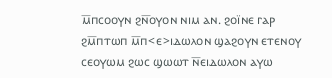ⲙ̅ⲡⲥⲟⲟⲩⲛ ϩⲛ̅ⲟⲩⲟⲛ ⲛⲓⲙ ⲁⲛ. ϩⲟⲓ̈ⲛⲉ ⲅⲁⲣ ϩⲙ̅ⲡⲧⲱⲡ ⲙ̅ⲡ<ⲉ>ⲓⲇⲱⲗⲟⲛ ϣⲁϩⲟⲩⲛ ⲉⲧⲉⲛⲟⲩ ⲥⲉⲟⲩⲱⲙ ϩⲱⲥ ϣⲱⲱⲧ ⲛ̅ⲉⲓⲇⲱⲗⲟⲛ ⲁⲩⲱ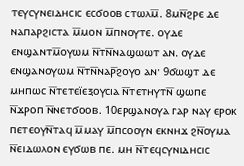ⲧⲉⲩⲥⲩⲛⲉⲓⲇⲏⲥⲓⲥ ⲉⲥϭⲟⲟⲃ ⲥⲧⲱⲗⲙ̅. 8ⲙⲛ̅ϩⲣⲉ ⲇⲉ ⲛⲁⲡⲁⲣϩⲓⲥⲧⲁ ⲙ̅ⲙⲟⲛ ⲙ̅ⲡⲛⲟⲩⲧⲉ. ⲟⲩⲇⲉ ⲉⲛϣⲁⲛⲧⲙ̅ⲟⲩⲱⲙ ⲛ̅ⲧⲛ̅ⲛⲁϣⲱⲱⲧ ⲁⲛ. ⲟⲩⲇⲉ ⲉⲛϣⲁⲛⲟⲩⲱⲙ ⲛ̅ⲧⲛ̅ⲛⲁⲣ̅ϩⲟⲩⲟ ⲁⲛ· 9ϭⲱϣⲧ ⲇⲉ ⲙⲏⲡⲱⲥ ⲛ̅ⲧⲉⲧⲉⲓ̈ⲉⲝⲟⲩⲥⲓⲁ ⲛ̅ⲧⲉⲧⲏⲩⲧⲛ̅ ϣⲱⲡⲉ ⲛ̅ϫⲣⲟⲡ ⲛ̅ⲛⲉⲧϭⲟⲟⲃ. 10ⲉⲣϣⲁⲛⲟⲩⲁ ⲅⲁⲣ ⲛⲁⲩ ⲉⲣⲟⲕ ⲡⲉⲧⲉⲟⲩⲛ̅ⲧⲁϥ ⲙ̅ⲙⲁⲩ ⲙ̅ⲡⲥⲟⲟⲩⲛ ⲉⲕⲛⲏϫ ϩⲛ̅ⲟⲩⲙⲁ ⲛ̅ⲉⲓⲇⲱⲗⲟⲛ ⲉⲩϭⲱⲃ ⲡⲉ. ⲙⲏ ⲛ̅ⲧⲉϥⲥⲩⲛⲓⲇⲏⲥⲓⲥ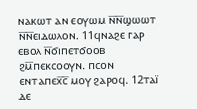ⲛⲁⲕⲱⲧ ⲁⲛ ⲉⲟⲩⲱⲙ ⲛ̅ⲛ̅ϣⲱⲱⲧ ⲛ̅ⲛ̅ⲉⲓⲇⲱⲗⲟⲛ. 11ϥⲛⲁϩⲉ ⲅⲁⲣ ⲉⲃⲟⲗ ⲛ̅ϭⲓⲡⲉⲧϭⲟⲟⲃ ϩⲙ̅ⲡⲉⲕⲥⲟⲟⲩⲛ. ⲡⲥⲟⲛ ⲉⲛⲧⲁⲡⲉⲭ̅ⲥ̅ ⲙⲟⲩ ϩⲁⲣⲟϥ. 12ⲧⲁⲓ̈ ⲇⲉ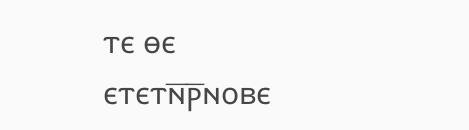ⲧⲉ ⲑⲉ ⲉⲧⲉⲧⲛ̅ⲣ̅ⲛⲟⲃⲉ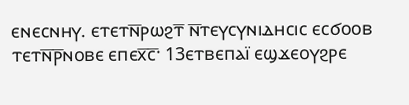ⲉⲛⲉⲥⲛⲏⲩ. ⲉⲧⲉⲧⲛ̅ⲣⲱϩⲧ̅ ⲛ̅ⲧⲉⲩⲥⲩⲛⲓⲇⲏⲥⲓⲥ ⲉⲥϭⲟⲟⲃ ⲧⲉⲧⲛ̅ⲣ̅ⲛⲟⲃⲉ ⲉⲡⲉⲭ̅ⲥ̅· 13ⲉⲧⲃⲉⲡⲁⲓ̈ ⲉϣϫⲉⲟⲩϩⲣⲉ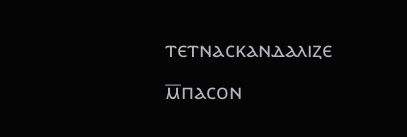ⲧⲉⲧⲛⲁⲥⲕⲁⲛⲇⲁⲗⲓⲍⲉ ⲙ̅ⲡⲁⲥⲟⲛ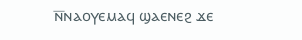ⲛ̅ⲛⲁⲟⲩⲉⲙⲁϥ ϣⲁⲉⲛⲉϩ ϫⲉ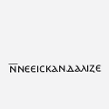ⲛ̅ⲛⲉⲉⲓⲥⲕⲁⲛⲇⲁⲗⲓⲍⲉ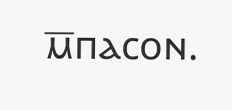ⲙ̅ⲡⲁⲥⲟⲛ.